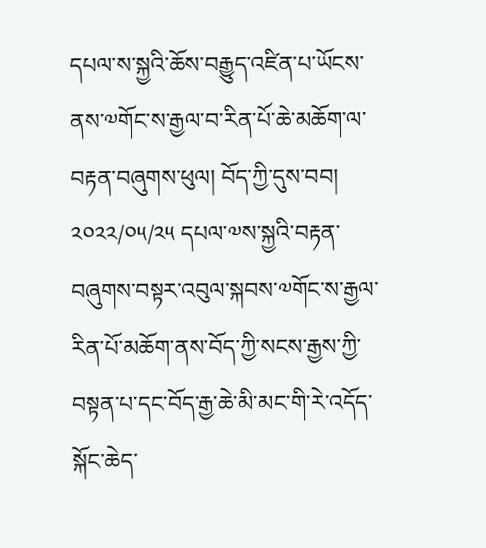དཔལ་ས་སྐྱའི་ཆོས་བརྒྱུད་འཛིན་པ་ཡོངས་ནས་༧གོང་ས་རྒྱལ་བ་རིན་པོ་ཆེ་མཆོག་ལ་བརྟན་བཞུགས་ཕུལ། བོད་ཀྱི་དུས་བབ། ༢༠༢༢/༠༥/༢༥ དཔལ་༧ས་སྐྱའི་བརྟན་བཞུགས་བསྟར་འབུལ་སྐབས་༧གོང་ས་རྒྱལ་རིན་པོ་མཆོག་ནས་བོད་ཀྱི་སངས་རྒྱས་ཀྱི་བསྟན་པ་དང་བོད་རྒྱ་ཆེ་མི་མང་གི་རེ་འདོད་སྐོང་ཆེད་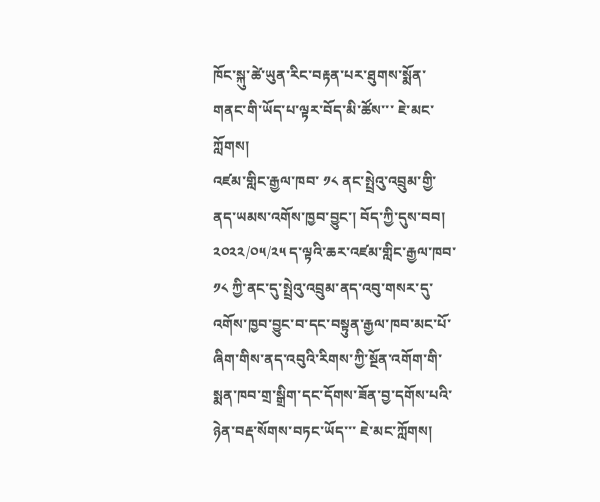ཁོང་སྐུ་ཚེ་ཡུན་རིང་བརྟན་པར་ཐུགས་སྨོན་གནང་གི་ཡོད་པ་ལྟར་བོད་མི་ཚོས་་་ ཇེ་མང་ཀློགས།
འཛམ་གླིང་རྒྱལ་ཁབ་ ༡༨ ནང་སྤྲེའུ་འབྲུམ་གྱི་ནད་ཡམས་འགོས་ཁྱབ་བྱུང་། བོད་ཀྱི་དུས་བབ། ༢༠༢༢/༠༥/༢༥ ད་ལྟའི་ཆར་འཛམ་གླིང་རྒྱལ་ཁབ་ ༡༨ ཀྱི་ནང་དུ་སྤྲེའུ་འབྲུམ་ནད་འབུ་གསར་དུ་འགོས་ཁྱབ་བྱུང་བ་དང་བསྟུན་རྒྱལ་ཁབ་མང་པོ་ཞིག་གིས་ནད་འབུའི་རིགས་ཀྱི་སྔོན་འགོག་གི་སྨན་ཁབ་གྲ་སྒྲིག་དང་དོགས་ཟོན་བྱ་དགོས་པའི་ཉེན་བརྡ་སོགས་བཏང་ཡོད་་་ ཇེ་མང་ཀློགས།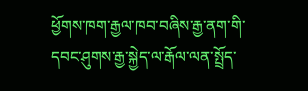ཕྱོགས་ཁག་རྒྱལ་ཁབ་བཞིས་རྒྱ་ནག་གི་དབང་ཤུགས་རྒྱ་སྐྱེད་ལ་རྒོལ་ལན་སྤྲོད་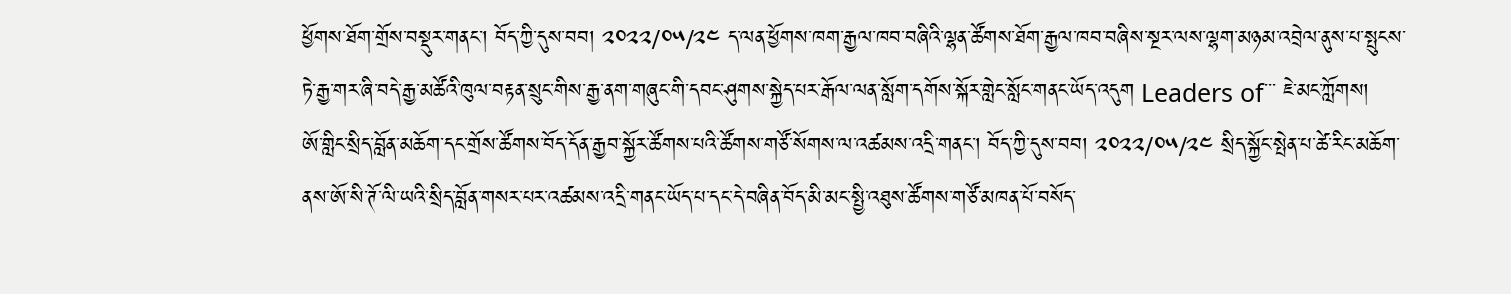ཕྱོགས་ཐོག་གྲོས་བསྡུར་གནང་། བོད་ཀྱི་དུས་བབ། ༢༠༢༢/༠༥/༢༤ ད་ལན་ཕྱོགས་ཁག་རྒྱལ་ཁབ་བཞིའི་ལྷན་ཚོགས་ཐོག་རྒྱལ་ཁབ་བཞིས་སྔར་ལས་ལྷག་མཉམ་འབྲེལ་ནུས་པ་སྤུངས་ཏེ་རྒྱ་གར་ཞི་བདེ་རྒྱ་མཚོའི་ཁུལ་བརྟན་སྲུང་གིས་རྒྱ་ནག་གཞུང་གི་དབང་ཤུགས་སྐྱེད་པར་རྒོལ་ལན་སློག་དགོས་སྐོར་གླེང་སློང་གནང་ཡོད་འདུག Leaders of་་་ ཇེ་མང་ཀློགས།
ཨོ་གླིང་སྲིད་བློན་མཆོག་དང་གྲོས་ཚོགས་བོད་དོན་རྒྱབ་སྐྱོར་ཚོགས་པའི་ཚོགས་གཙོ་སོགས་ལ་འཚམས་འདྲི་གནང་། བོད་ཀྱི་དུས་བབ། ༢༠༢༢/༠༥/༢༤ སྲིད་སྐྱོང་སྤེན་པ་ཚེ་རིང་མཆོག་ནས་ཨོ་སི་ཊོ་ལི་ཡའི་སྲིད་བློན་གསར་པར་འཚམས་འདྲི་གནང་ཡོད་པ་དང་དེ་བཞིན་བོད་མི་མང་སྤྱི་འཐུས་ཚོགས་གཙོ་མཁན་པོ་བསོད་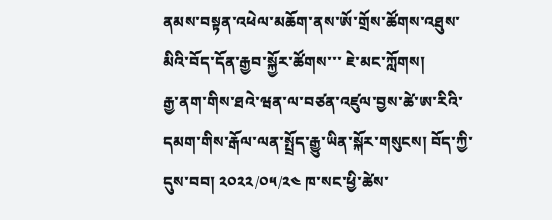ནམས་བསྟན་འཕེལ་མཆོག་ནས་ཨོ་གྲོས་ཚོགས་འཐུས་མིའི་བོད་དོན་རྒྱབ་སྐྱོར་ཚོགས་་་ ཇེ་མང་ཀློགས།
རྒྱ་ནག་གིས་ཐའེ་ཝན་ལ་བཙན་འཛུལ་བྱས་ཚེ་ཨ་རིའི་དམག་གིས་རྒོལ་ལན་སྤྲོད་རྒྱུ་ཡིན་སྐོར་གསུངས། བོད་ཀྱི་དུས་བབ། ༢༠༢༢/༠༥/༢༤ ཁ་སང་ཕྱི་ཚེས་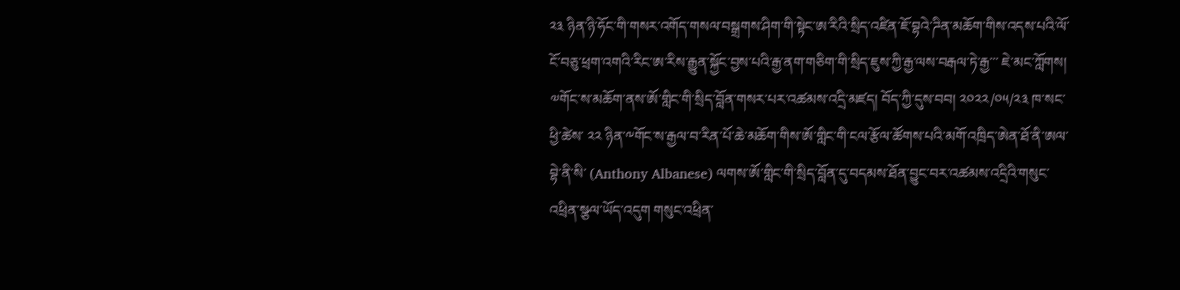༢༣ ཉིན་ཉི་ཧོང་གི་གསར་འགོད་གསལ་བསྒྲགས་ཤིག་གི་སྟེང་ཨ་རིའི་སྲིད་འཛིན་ཇོ་བྷའེ་ཌིན་མཆོག་གིས་འདས་པའི་ལོ་ངོ་བཅུ་ཕྲག་འགའི་རིང་ཨ་རིས་རྒྱུན་སྐྱོང་བྱས་པའི་རྒྱ་ནག་གཅིག་གི་སྲིད་ཇུས་ཀྱི་རྒྱ་ལས་བརྒལ་ཏེ་རྒྱ་་་ ཇེ་མང་ཀློགས།
༧གོང་ས་མཆོག་ནས་ཨོ་གླིང་གི་སྲིད་བློན་གསར་པར་འཚམས་འདྲི་མཛད། བོད་ཀྱི་དུས་བབ། ༢༠༢༢/༠༥/༢༣ ཁ་སང་ཕྱི་ཚེས་ ༢༢ ཉིན་༸གོང་ས་རྒྱལ་བ་རིན་པོ་ཆེ་མཆོག་གིས་ཨོ་གླིང་གི་ངལ་རྩོལ་ཚོགས་པའི་མགོ་འཁྲིད་ཨེན་ཐོ་ནི་ཨལ་བྷེ་ནི་སི་ (Anthony Albanese) ལགས་ཨོ་གླིང་གི་སྲིད་བློན་དུ་བདམས་ཐོན་བྱུང་བར་འཚམས་འདྲིའི་གསུང་འཕྲིན་སྩལ་ཡོད་འདུག གསུང་འཕྲིན་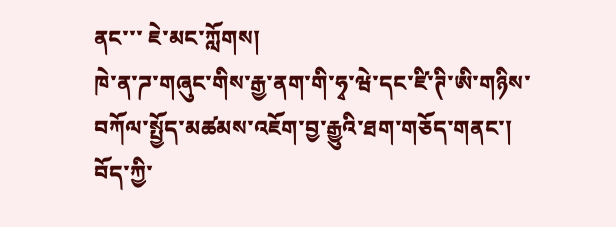ནང་་་ ཇེ་མང་ཀློགས།
ཁེ་ན་ཌ་གཞུང་གིས་རྒྱ་ནག་གི་ཧྭ་ཝེ་དང་ཛི་ཊི་ཨི་གཉིས་བཀོལ་སྤྱོད་མཚམས་འཇོག་བྱ་རྒྱུའི་ཐག་གཅོད་གནང་། བོད་ཀྱི་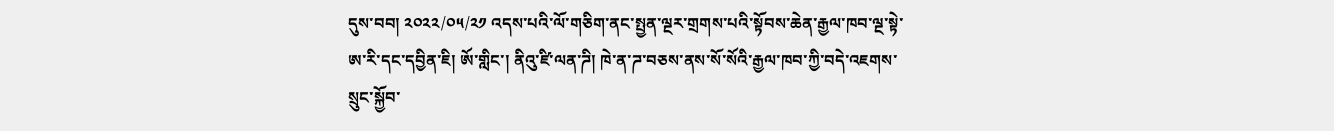དུས་བབ། ༢༠༢༢/༠༥/༢༡ འདས་པའི་ལོ་གཅིག་ནང་སྤྱན་ལྔར་གྲགས་པའི་སྟོབས་ཆེན་རྒྱལ་ཁབ་ལྔ་སྟེ་ཨ་རི་དང་དབྱིན་ཇི། ཨོ་གླིང་། ནིའུ་ཛི་ལན་ཌི། ཁེ་ན་ཌ་བཅས་ནས་སོ་སོའི་རྒྱལ་ཁབ་ཀྱི་བདེ་འཇགས་སྲུང་སྐྱོབ་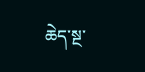ཆེད་སྔ་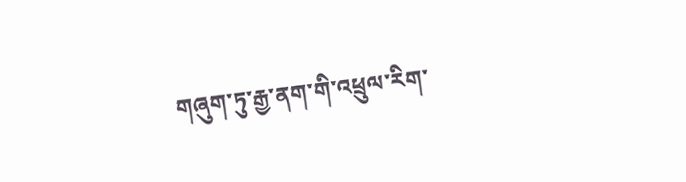གཞུག་ཏུ་རྒྱ་ནག་གི་འཕྲུལ་རིག་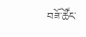བཟོ་ཚོང་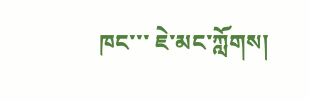ཁང་་་ ཇེ་མང་ཀློགས།